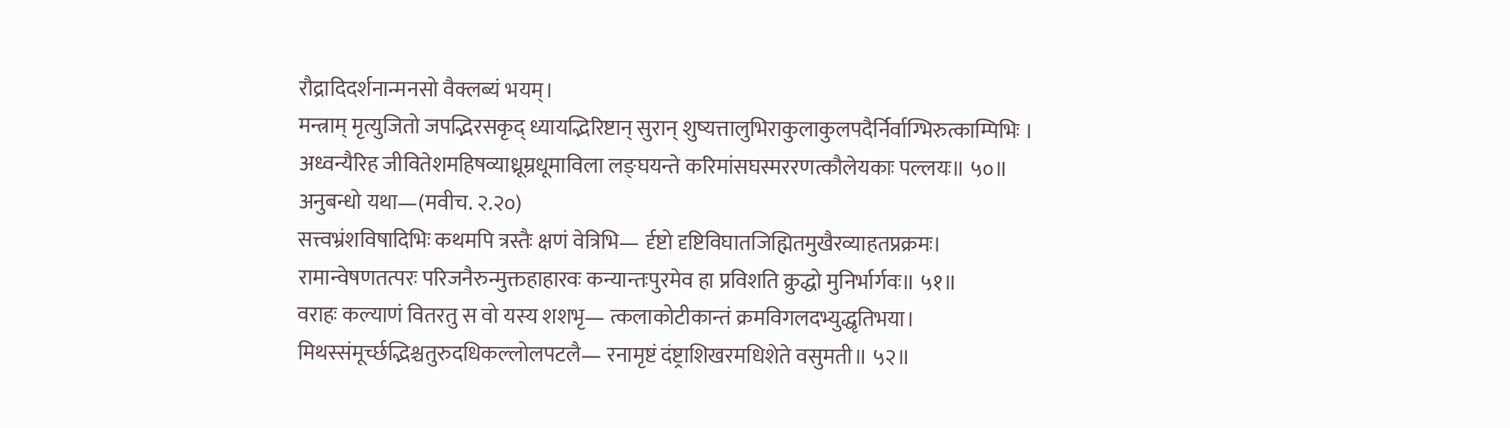रौद्रादिदर्शनान्मनसो वैक्लब्यं भयम्।
मन्त्राम् मृत्युजितो जपद्भिरसकृद् ध्यायद्भिरिष्टान् सुरान् शुष्यत्तालुभिराकुलाकुलपदैर्निर्वाग्भिरुत्काम्पिभिः ।
अध्वन्यैरिह जीवितेशमहिषव्याध्रूम्रधूमाविला लङ्घयन्ते करिमांसघस्मररणत्कौलेयकाः पल्लयः॥ ५०॥
अनुबन्धो यथा—(मवीच. २.२०)
सत्त्वभ्रंशविषादिभिः कथमपि त्रस्तैः क्षणं वेत्रिभि— र्दृष्टो दृष्टिविघातजिह्मितमुखैरव्याहतप्रक्रमः।
रामान्वेषणतत्परः परिजनैरुन्मुक्तहाहारवः कन्यान्तःपुरमेव हा प्रविशति क्रुद्धो मुनिर्भार्गवः॥ ५१॥
वराहः कल्याणं वितरतु स वो यस्य शशभृ— त्कलाकोटीकान्तं क्रमविगलदभ्युद्धृतिभया।
मिथस्संमूर्च्छद्भिश्चतुरुदधिकल्लोलपटलै— रनामृष्टं दंष्ट्राशिखरमधिशेते वसुमती॥ ५२॥